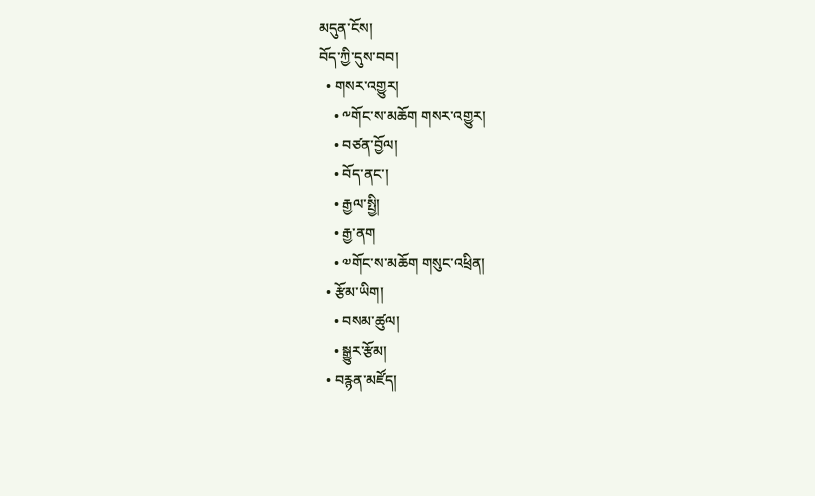མདུན་ངོས།
བོད་ཀྱི་དུས་བབ།
  • གསར་འགྱུར།
    • ༸གོང་ས་མཆོག གསར་འགྱུར།
    • བཙན་བྱོལ།
    • བོད་ནང་།
    • རྒྱལ་སྤྱི།
    • རྒྱ་ནག
    • ༧གོང་ས་མཆོག གསུང་འཕྲིན།
  • རྩོམ་ཡིག།
    • བསམ་ཚུལ།
    • སྒྱུར་རྩོམ།
  • བརྙན་མཛོད།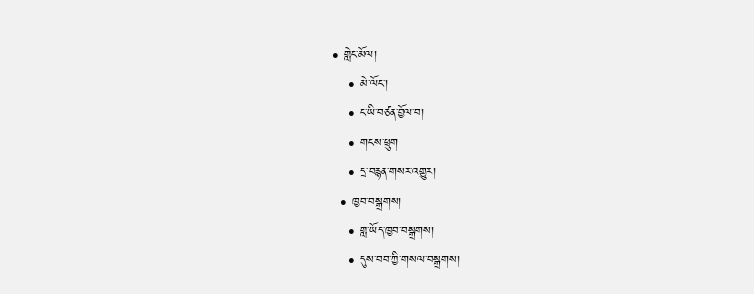• གླེང་མོལ།
    • མེ་ལོང་།
    • ང་ཡི་བཙན་བྱོལ་བ།
    • གངས་ཕྲུག
    • དྲ་བརྙན་གསར་འགྱུར།
  • ཁྱབ་བསྒྲགས།
    • གླ་ཡོད་ཁྱབ་བསྒྲགས།
    • དུས་བབ་ཀྱི་གསལ་བསྒྲགས།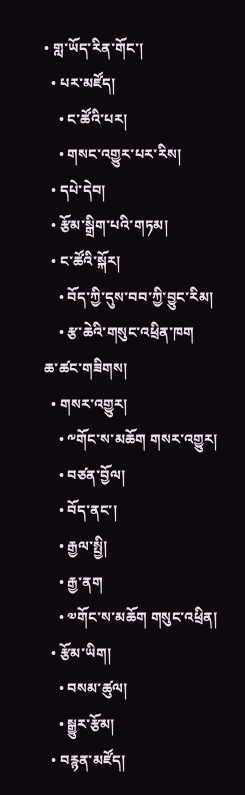• གླ་ཡོད་རིན་གོང་།
  • པར་མཛོད།
    • ང་ཚོའི་པར།
    • གསང་འགྱུར་པར་རིས།
  • དཔེ་དེབ།
  • རྩོམ་སྒྲིག་པའི་གཏམ།
  • ང་ཚོའི་སྐོར།
    • བོད་ཀྱི་དུས་བབ་ཀྱི་བྱུང་རིམ།
    • རྩ་ཆེའི་གསུང་འཕྲིན་ཁག
ཆ་ཚང་གཟིགས།
  • གསར་འགྱུར།
    • ༸གོང་ས་མཆོག གསར་འགྱུར།
    • བཙན་བྱོལ།
    • བོད་ནང་།
    • རྒྱལ་སྤྱི།
    • རྒྱ་ནག
    • ༧གོང་ས་མཆོག གསུང་འཕྲིན།
  • རྩོམ་ཡིག།
    • བསམ་ཚུལ།
    • སྒྱུར་རྩོམ།
  • བརྙན་མཛོད།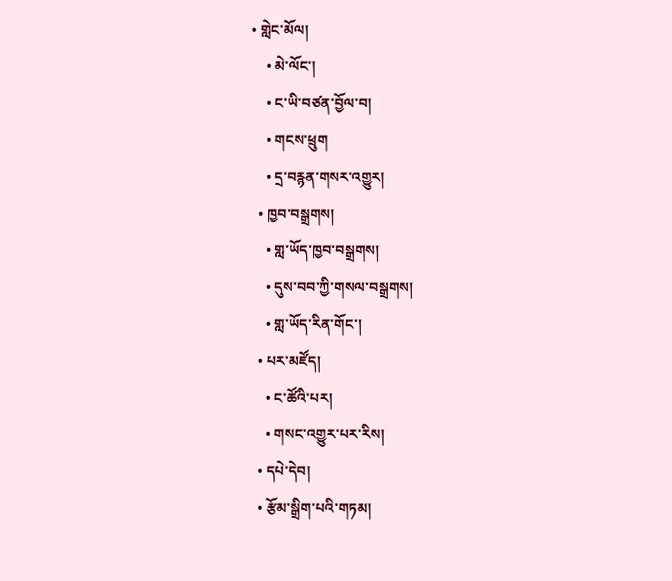• གླེང་མོལ།
    • མེ་ལོང་།
    • ང་ཡི་བཙན་བྱོལ་བ།
    • གངས་ཕྲུག
    • དྲ་བརྙན་གསར་འགྱུར།
  • ཁྱབ་བསྒྲགས།
    • གླ་ཡོད་ཁྱབ་བསྒྲགས།
    • དུས་བབ་ཀྱི་གསལ་བསྒྲགས།
    • གླ་ཡོད་རིན་གོང་།
  • པར་མཛོད།
    • ང་ཚོའི་པར།
    • གསང་འགྱུར་པར་རིས།
  • དཔེ་དེབ།
  • རྩོམ་སྒྲིག་པའི་གཏམ།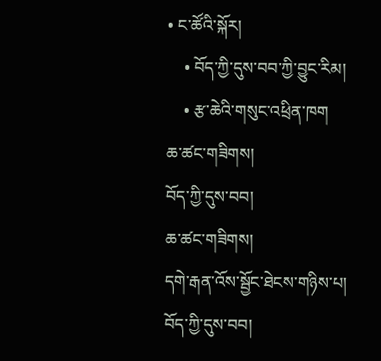• ང་ཚོའི་སྐོར།
    • བོད་ཀྱི་དུས་བབ་ཀྱི་བྱུང་རིམ།
    • རྩ་ཆེའི་གསུང་འཕྲིན་ཁག
ཆ་ཚང་གཟིགས།
བོད་ཀྱི་དུས་བབ།
ཆ་ཚང་གཟིགས།
དགེ་རྒན་འོས་སྦྱོང་ཐེངས་གཉིས་པ།
བོད་ཀྱི་དུས་བབ།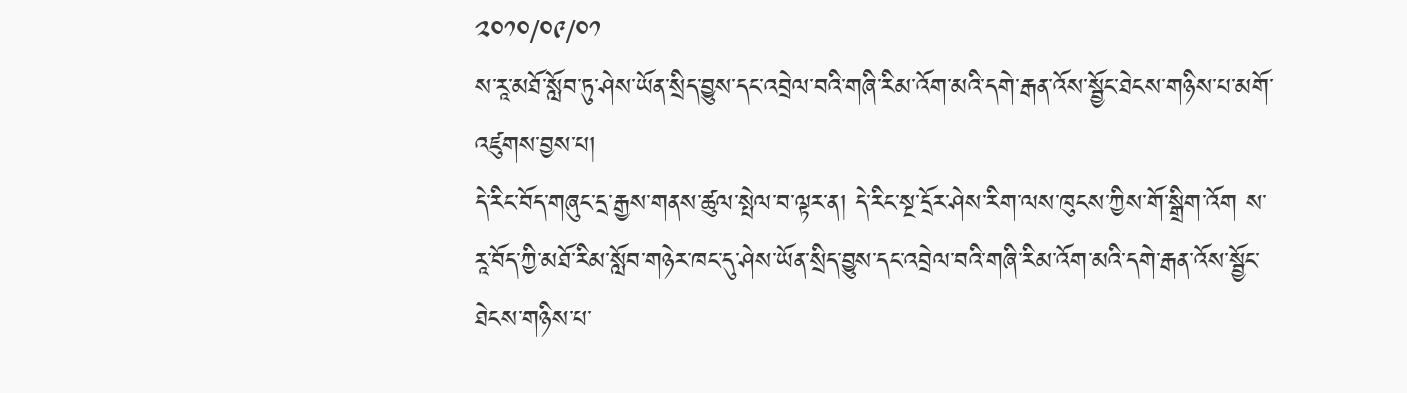༢༠༡༠/༠༩/༠༡
ས་རཱ་མཐོ་སློབ་ཏུ་ཤེས་ཡོན་སྲིད་བྱུས་དང་འབྲེལ་བའི་གཞི་རིམ་འོག་མའི་དགེ་རྒན་འོས་སྦྱོང་ཐེངས་གཉིས་པ་མགོ་འཛུགས་བྱས་པ།
དེ་རིང་བོད་གཞུང་དྲ་རྒྱས་གནས་ཚུལ་སྤེལ་བ་ལྟར་ན། དེ་རིང་སྔ་དྲོར་ཤེས་རིག་ལས་ཁུངས་ཀྱིས་གོ་སྒྲིག་འོག ས་རཱ་བོད་ཀྱི་མཐོ་རིམ་སློབ་གཉེར་ཁང་དུ་ཤེས་ཡོན་སྲིད་བྱུས་དང་འབྲེལ་བའི་གཞི་རིམ་འོག་མའི་དགེ་རྒན་འོས་སྦྱོང་ཐེངས་གཉིས་པ་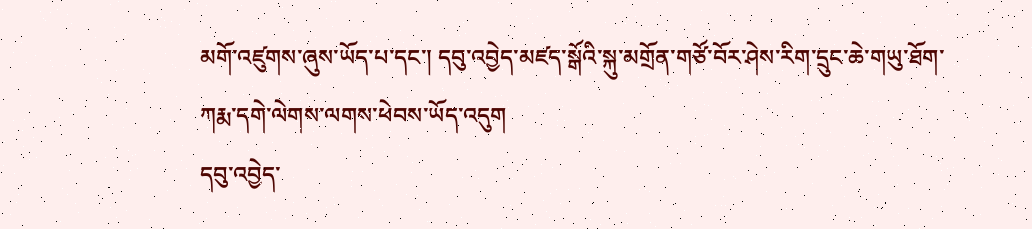མགོ་འཛུགས་ཞུས་ཡོད་པ་དང་། དབུ་འབྱེད་མཛད་སྒོའི་སྐུ་མགྲོན་གཙོ་བོར་ཤེས་རིག་དྲུང་ཆེ་གཡུ་ཐོག་ཀརྨ་དགེ་ལེགས་ལགས་ཕེབས་ཡོད་འདུག
དབུ་འབྱེད་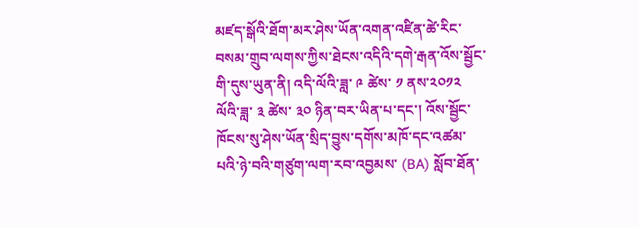མཛད་སྒོའི་ཐོག་མར་ཤེས་ཡོན་འགན་འཛིན་ཚེ་རིང་བསམ་གྲུབ་ལགས་ཀྱིས་ཐེངས་འདིའི་དགེ་རྒན་འོས་སྦྱོང་གི་དུས་ཡུན་ནི། འདི་ལོའི་ཟླ་ ༩ ཚེས་ ༡ ནས་༢༠༡༢ ལོའི་ཟླ་ ༣ ཚེས་ ༣༠ ཉིན་བར་ཡིན་པ་དང་། འོས་སྦྱོང་ཁོངས་སུ་ཤེས་ཡོན་སྲིད་བྱུས་དགོས་མཁོ་དང་འཚམ་པའི་ཉེ་བའི་གཙུག་ལག་རབ་འབྱམས་ (BA) སློབ་ཐོན་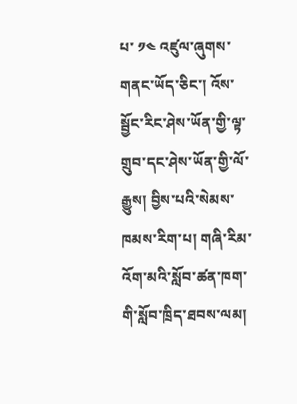པ་ ༡༤ འཛུལ་ཞུགས་གནང་ཡོད་ཅིང་། འོས་སྦྱོང་རིང་ཤེས་ཡོན་གྱི་ལྟ་གྲུབ་དང་ཤེས་ཡོན་གྱི་ལོ་རྒྱུས། བྱིས་པའི་སེམས་ཁམས་རིག་པ། གཞི་རིམ་འོག་མའི་སློབ་ཚན་ཁག་གི་སློབ་ཁྲིད་ཐབས་ལམ།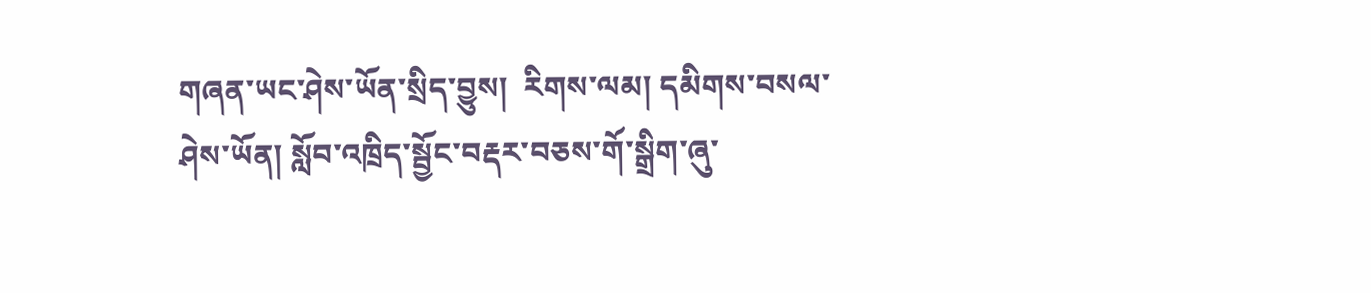གཞན་ཡང་ཤེས་ཡོན་སྲིད་བྱུས།  རིགས་ལམ། དམིགས་བསལ་ཤེས་ཡོན། སློབ་འཁྲིད་སྦྱོང་བརྡར་བཅས་གོ་སྒྲིག་ཞུ་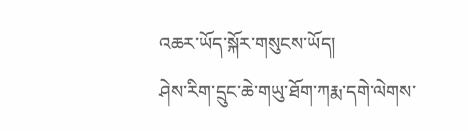འཆར་ཡོད་སྐོར་གསུངས་ཡོད།
ཤེས་རིག་དྲུང་ཆེ་གཡུ་ཐོག་ཀརྨ་དགེ་ལེགས་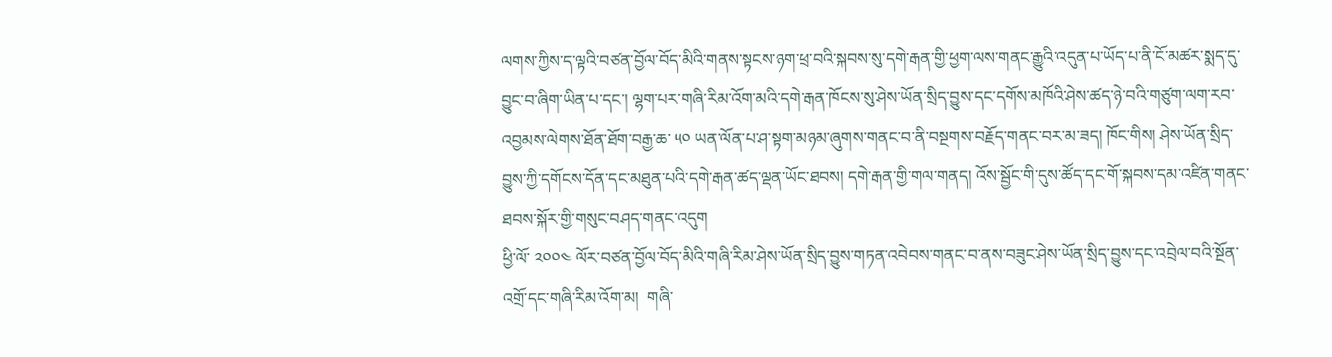ལགས་ཀྱིས་ད་ལྟའི་བཙན་བྱོལ་བོད་མིའི་གནས་སྟངས་ཉག་ཕྲ་བའི་སྐབས་སུ་དགེ་རྒན་གྱི་ཕྱག་ལས་གནང་རྒྱུའི་འདུན་པ་ཡོད་པ་ནི་ངོ་མཚར་སྨད་དུ་བྱུང་བ་ཞིག་ཡིན་པ་དང་། ལྷག་པར་གཞི་རིམ་འོག་མའི་དགེ་རྒན་ཁོངས་སུ་ཤེས་ཡོན་སྲིད་བྱུས་དང་དགོས་མཁོའི་ཤེས་ཚད་ཉེ་བའི་གཙུག་ལག་རབ་འབྱམས་ལེགས་ཐོན་ཐོག་བརྒྱ་ཆ་ ༥༠ ཡན་ལོན་པ་ཤ་སྟག་མཉམ་ཞུགས་གནང་བ་ནི་བསྔགས་བརྗོད་གནང་བར་མ་ཟད། ཁོང་གིས། ཤེས་ཡོན་སྲིད་བྱུས་ཀྱི་དགོངས་དོན་དང་མཐུན་པའི་དགེ་རྒན་ཚད་ལྡན་ཡོང་ཐབས། དགེ་རྒན་གྱི་གལ་གནད། འོས་སྦྱོང་གི་དུས་ཚོད་དང་གོ་སྐབས་དམ་འཛིན་གནང་ཐབས་སྐོར་གྱི་གསུང་བཤད་གནང་འདུག
ཕྱི་ལོ་ ༢༠༠༤ ལོར་བཙན་བྱོལ་བོད་མིའི་གཞི་རིམ་ཤེས་ཡོན་སྲིད་བྱུས་གཏན་འབེབས་གནང་བ་ནས་བཟུང་ཤེས་ཡོན་སྲིད་བྱུས་དང་འབྲེལ་བའི་སྔོན་འགྲོ་དང་གཞི་རིམ་འོག་མ།  གཞི་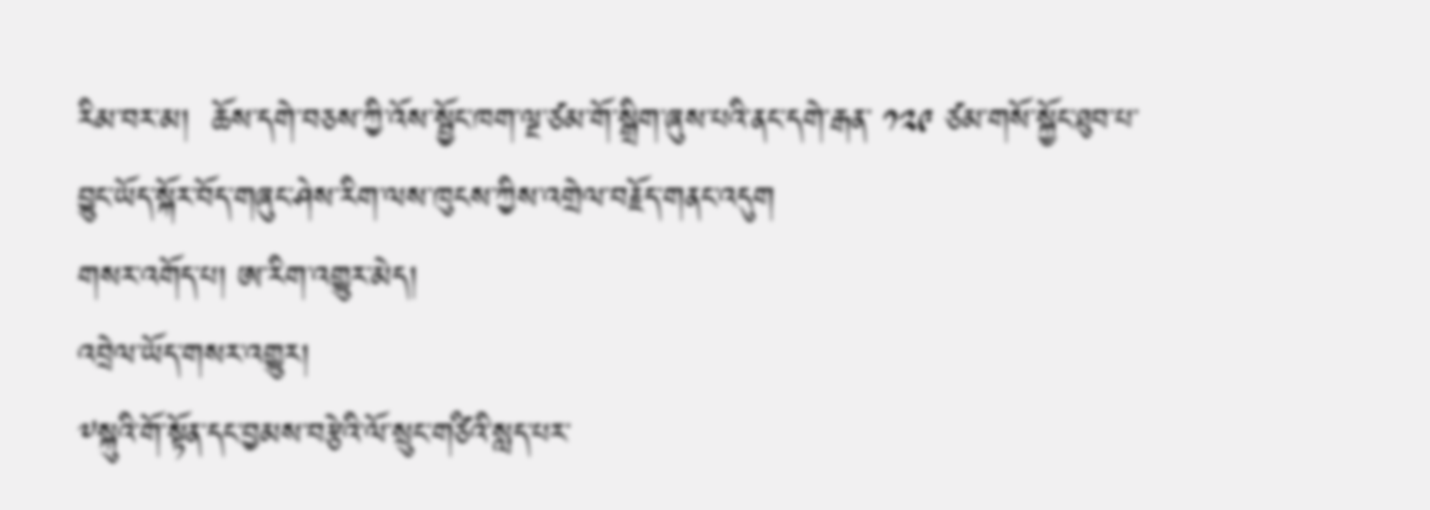རིམ་བར་མ།  ཆོས་དགེ་བཅས་ཀྱི་འོས་སྦྱོང་ཁག་ལྔ་ཙམ་གོ་སྒྲིག་ཞུས་པའི་ནང་དགེ་རྒན་ ༡༢༩ ཙམ་གསོ་སྐྱོང་ཐུབ་པ་བྱུང་ཡོད་སྐོར་བོད་གཞུང་ཤེས་རིག་ལས་ཁུངས་ཀྱིས་འགྲེལ་བརྗོད་གནང་འདུག
གསར་འགོད་པ། ཨ་རིག་འགྱུར་མེད།
འབྲེལ་ཡོད་གསར་འགྱུར།
༸སྐུའི་གོ་སྟོན་དང་བྱམས་བརྩེའི་ལོ་སྲུང་གཙིའི་སླད་པར་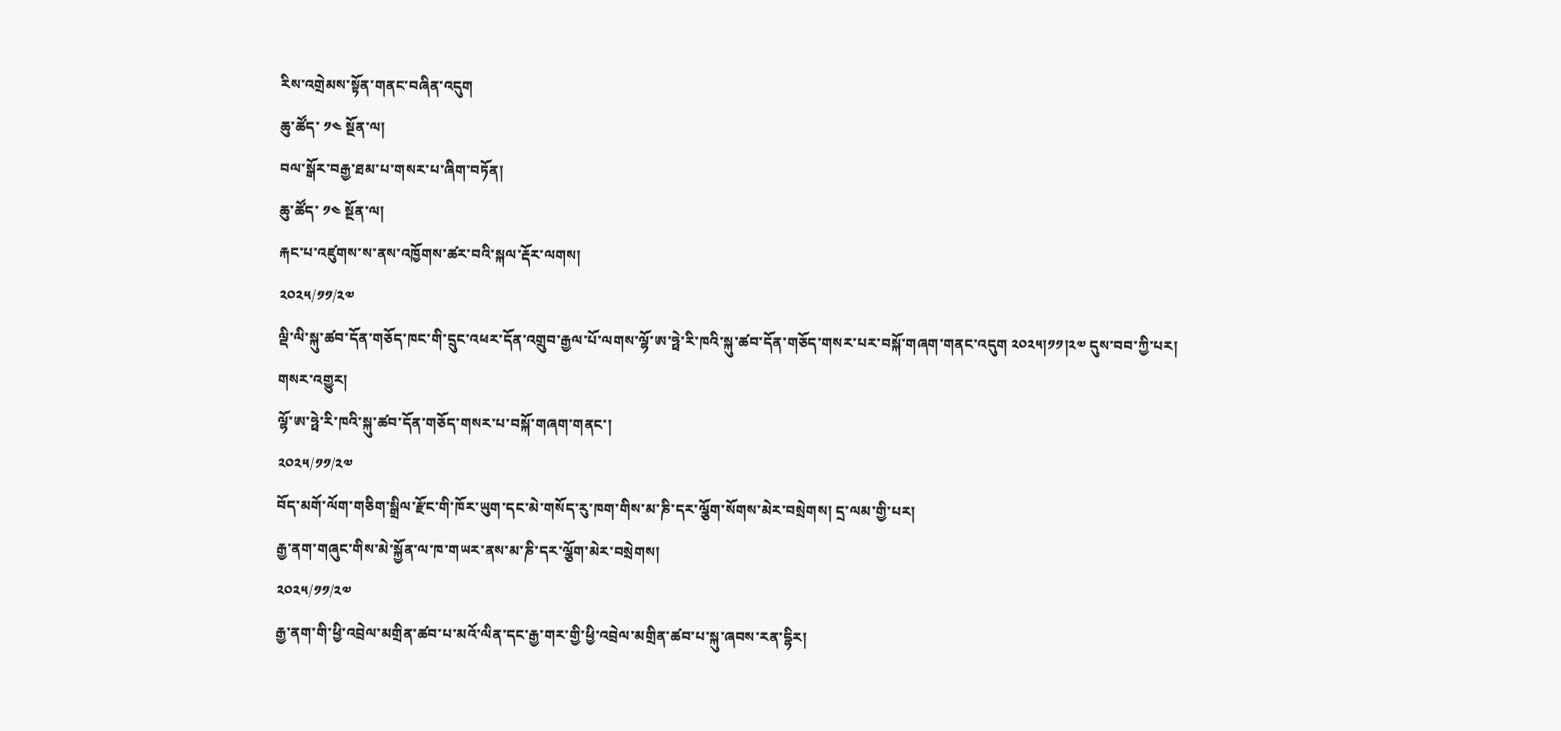རིས་འགྲེམས་སྟོན་གནང་བཞིན་འདུག
ཆུ་ཚོད་ ༡༤ སྔོན་ལ།
བལ་སྒོར་བརྒྱ་ཐམ་པ་གསར་པ་ཞིག་བཏོན།
ཆུ་ཚོད་ ༡༤ སྔོན་ལ།
རྐང་པ་འཛུགས་ས་ནས་འཁྱོགས་ཚར་བའི་སྐལ་རྡོར་ལགས།
༢༠༢༥/༡༡/༢༧
ལྡི་ལི་སྐུ་ཚབ་དོན་གཅོད་ཁང་གི་དྲུང་འཕར་དོན་འགྲུབ་རྒྱལ་པོ་ལགས་ལྷོ་ཨ་ཧྥེ་རི་ཁའི་སྐུ་ཚབ་དོན་གཅོད་གསར་པར་བསྐོ་གཞག་གནང་འདུག ༢༠༢༥།༡༡།༢༧ དུས་བབ་ཀྱི་པར།
གསར་འགྱུར།
ལྷོ་ཨ་ཧྥེ་རི་ཁའི་སྐུ་ཚབ་དོན་གཅོད་གསར་པ་བསྐོ་གཞག་གནང་།
༢༠༢༥/༡༡/༢༧
བོད་མགོ་ལོག་གཅིག་སྒྲིལ་རྫོང་གི་ཁོར་ཡུག་དང་མེ་གསོད་རུ་ཁག་གིས་མ་ཎི་དར་ལྕོག་སོགས་མེར་བསྲེགས། དྲ་ལམ་གྱི་པར།
རྒྱ་ནག་གཞུང་གིས་མེ་སྐྱོན་ལ་ཁ་གཡར་ནས་མ་ཎི་དར་ལྕོག་མེར་བསྲེགས།
༢༠༢༥/༡༡/༢༧
རྒྱ་ནག་གི་ཕྱི་འབྲེལ་མགྲིན་ཚབ་པ་མའོ་ལིན་དང་རྒྱ་གར་གྱི་ཕྱི་འབྲེལ་མགྲིན་ཚབ་པ་སྐུ་ཞབས་རན་དྷིར།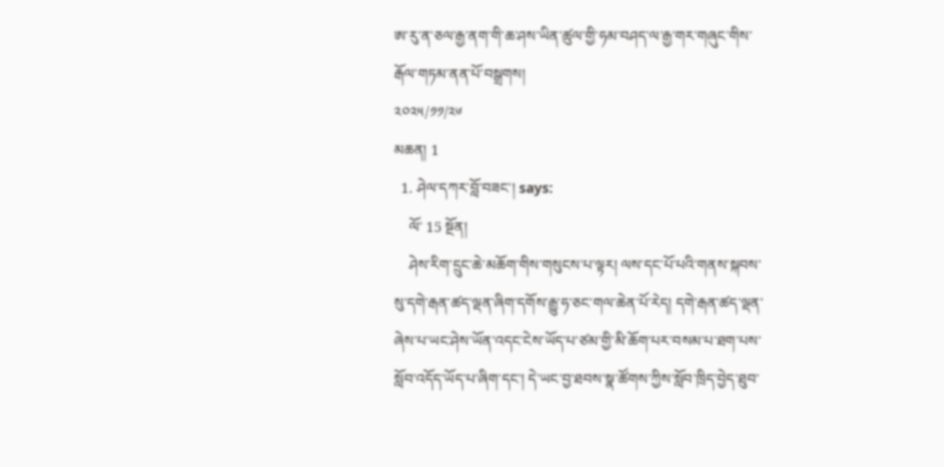ཨ་རུ་ན་ཅལ་རྒྱ་ནག་གི་ཆ་ཤས་ཡིན་ཚུལ་གྱི་ཧམ་བཤད་ལ་རྒྱ་གར་གཞུང་གིས་རྒོལ་གཏམ་ནན་པོ་བསྒྲགས།
༢༠༢༥/༡༡/༢༦
མཆན། 1
  1. ཤེལ་དཀར་བློ་བཟང་། says:
    ལོ་ 15 སྔོན།
    ཤེས་རིག་དྲུང་ཆེ་མཆོག་གིས་གསུངས་པ་ལྟར། ལས་དང་པོ་པའི་གནས་སྐབས་སུ་དགེ་རྒན་ཚད་ལྡན་ཞིག་དགོས་རྒྱུ་ཧ་ཅང་གལ་ཆེན་པོ་རེད། དགེ་རྒན་ཚད་ལྡན་ཞེས་པ་ཡང་ཤེས་ཡོན་འདང་ངེས་ཡོད་པ་ཙམ་གྱི་མི་ཆོག་པར་བསམ་པ་ཐག་པས་སློབ་འདོད་ཡོད་པ་ཞིག་དང་། དེ་ཡང་བྱ་ཐབས་སྣ་ཚོགས་ཀྱིས་སློབ་ཁྲིད་བྱེད་ཐུབ་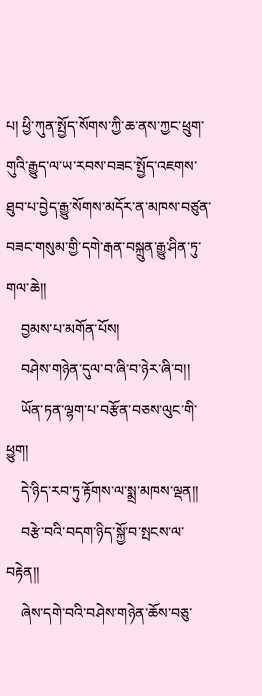པ། ཕྱི་ཀུན་སྤྱོད་སོགས་ཀྱི་ཆ་ནས་ཀྱང་ཕྲུག་གུའི་རྒྱུད་ལ་ཡ་རབས་བཟང་སྤྱོད་འཇགས་ཐུབ་པ་བྱེད་རྒྱུ་སོགས་མདོར་ན་མཁས་བཙུན་བཟང་གསུམ་གྱི་དགེ་རྒན་བསྐྲུན་རྒྱུ་ཤིན་ཏུ་གལ་ཆེ།།
    བྱམས་པ་མགོན་པོས།
    བཤེས་གཉེན་དུལ་བ་ཞི་བ་ཉེར་ཞི་བ།།
    ཡོན་ཏན་ལྷག་པ་བརྩོན་བཅས་ལུང་གི་ཕྱུག།
    དེ་ཉིད་རབ་ཏུ་རྟོགས་ལ་སྨྲ་མཁས་ལྡན།།
    བརྩེ་བའི་བདག་ཉིད་སྐྱོ་བ་སྤངས་ལ་བརྟེན།།
    ཞེས་དགེ་བའི་བཤེས་གཉེན་ཆོས་བཅུ་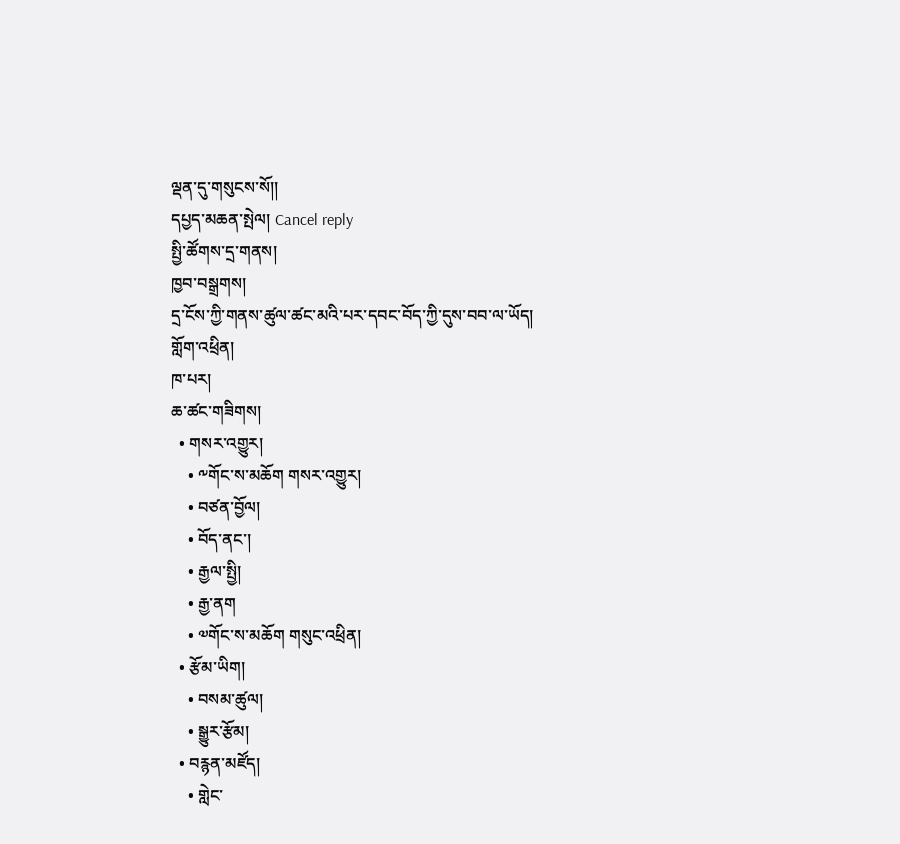ལྡན་དུ་གསུངས་སོ།།
དཔྱད་མཆན་སྤེལ། Cancel reply
སྤྱི་ཚོགས་དྲ་གནས།
ཁྱབ་བསྒྲགས།
དྲ་ངོས་ཀྱི་གནས་ཚུལ་ཚང་མའི་པར་དབང་བོད་ཀྱི་དུས་བབ་ལ་ཡོད།
གློག་འཕྲིན།
ཁ་པར།
ཆ་ཚང་གཟིགས།
  • གསར་འགྱུར།
    • ༸གོང་ས་མཆོག གསར་འགྱུར།
    • བཙན་བྱོལ།
    • བོད་ནང་།
    • རྒྱལ་སྤྱི།
    • རྒྱ་ནག
    • ༧གོང་ས་མཆོག གསུང་འཕྲིན།
  • རྩོམ་ཡིག།
    • བསམ་ཚུལ།
    • སྒྱུར་རྩོམ།
  • བརྙན་མཛོད།
    • གླེང་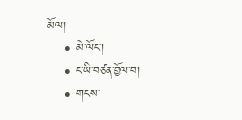མོལ།
    • མེ་ལོང་།
    • ང་ཡི་བཙན་བྱོལ་བ།
    • གངས་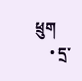ཕྲུག
    • དྲ་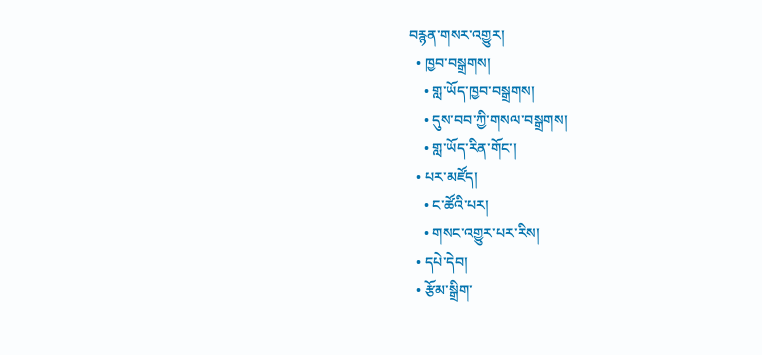བརྙན་གསར་འགྱུར།
  • ཁྱབ་བསྒྲགས།
    • གླ་ཡོད་ཁྱབ་བསྒྲགས།
    • དུས་བབ་ཀྱི་གསལ་བསྒྲགས།
    • གླ་ཡོད་རིན་གོང་།
  • པར་མཛོད།
    • ང་ཚོའི་པར།
    • གསང་འགྱུར་པར་རིས།
  • དཔེ་དེབ།
  • རྩོམ་སྒྲིག་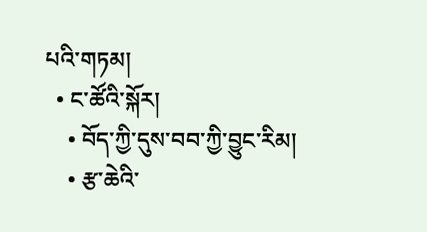པའི་གཏམ།
  • ང་ཚོའི་སྐོར།
    • བོད་ཀྱི་དུས་བབ་ཀྱི་བྱུང་རིམ།
    • རྩ་ཆེའི་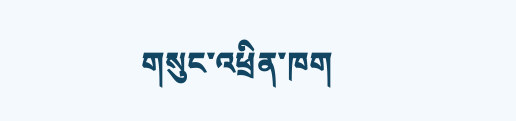གསུང་འཕྲིན་ཁག